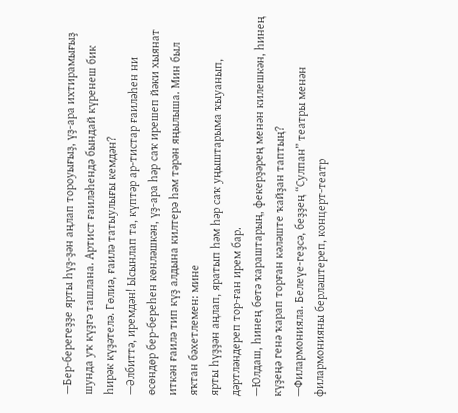—Бер-берегеҙҙе ярты һүҙ-ҙән аңлап тороуығыҙ, үҙ-ара ихтирамығыҙ шунда уҡ күҙгә ташлана. Артист ғаиләһендә бындай күренеш бик һирәк күҙәтелә. Гөлиә, ғаилә татыулығы кемдән?
—Әлбиттә, иремдән! Ысынлап та, күптәр ар-тистар ғаиләһен ни өсөндөр бер-береһен көнләшкән, үҙ-ара һәр саҡ ирешеп йәки хыянат иткән ғаилә тип күҙ алдына килтерә һәм тәрән яңылыша. Мин был яҡтан бәхетлемен: мине
ярты һүҙҙән аңлап, яратып һәм һәр саҡ уңыштарыма ҡыуанып, дәртләндереп тор-ған ирем бар.
—Юлдаш, һинең бөтә ҡараштарың, фекерҙәрең менән килешкән, һинең күҙеңә генә ҡарап торған кәләште ҡайҙан таптың?
—Филармонияла. Белеүе-геҙсә, беҙҙең “Сулпан” театры менән филармонияны берләштереп, концерт-театр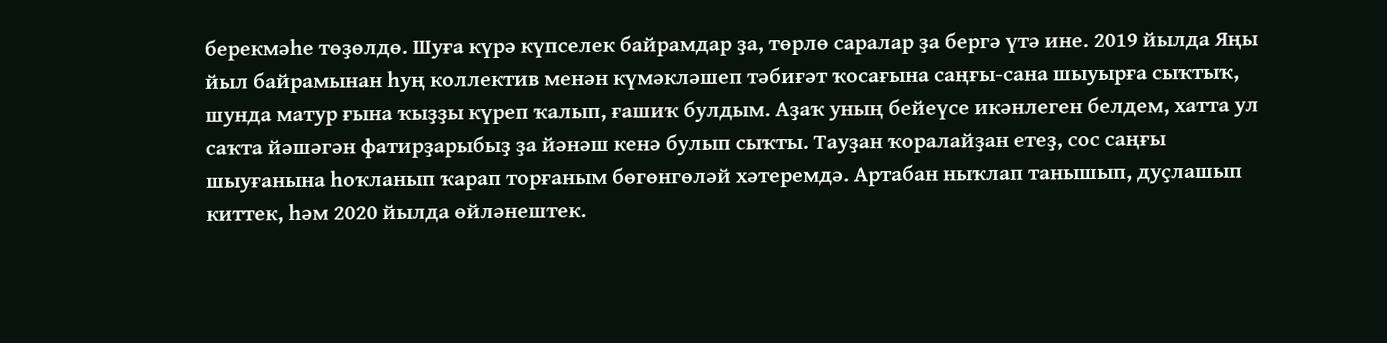берекмәһе төҙөлдө. Шуға күрә күпселек байрамдар ҙа, төрлө саралар ҙа бергә үтә ине. 2019 йылда Яңы йыл байрамынан һуң коллектив менән күмәкләшеп тәбиғәт ҡосағына саңғы-сана шыуырға сыҡтыҡ, шунда матур ғына ҡыҙҙы күреп ҡалып, ғашиҡ булдым. Аҙаҡ уның бейеүсе икәнлеген белдем, хатта ул саҡта йәшәгән фатирҙарыбыҙ ҙа йәнәш кенә булып сыҡты. Тауҙан ҡоралайҙан етеҙ, сос саңғы шыуғанына һоҡланып ҡарап торғаным бөгөнгөләй хәтеремдә. Артабан ныҡлап танышып, дуҫлашып киттек, һәм 2020 йылда өйләнештек.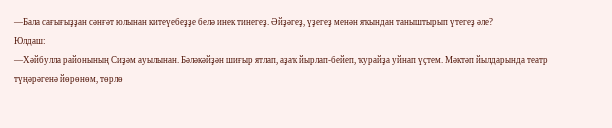—Бала сағығыҙҙан сәнғәт юлынан китеүебеҙҙе белә инек тинегеҙ. Әйҙәгеҙ, үҙегеҙ менән яҡындан таныштырып үтегеҙ әле?
Юлдаш:
—Хәйбулла районының Сиҙәм ауылынан. Бәләкәйҙән шиғыр ятлап, аҙаҡ йырлап-бейеп, ҡурайҙа уйнап үҫтем. Мәктәп йылдарында театр түңәрәгенә йөрөнөм, төрлө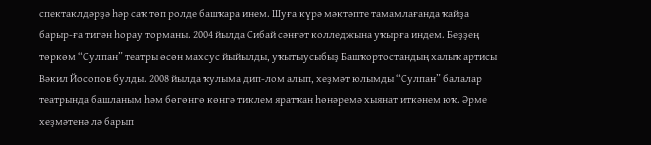спектаклдәрҙә һәр саҡ төп ролде башҡара инем. Шуға күрә мәктәпте тамамлағанда ҡайҙа барыр-ға тигән һорау торманы. 2004 йылда Сибай сәнғәт колледжына уҡырға индем. Беҙҙең төркөм “Сулпан” театры өсөн махсус йыйылды, уҡытыусыбыҙ Башҡортостандың халыҡ артисы Вәкил Йосопов булды. 2008 йылда ҡулыма дип-лом алып, хеҙмәт юлымды “Сулпан” балалар театрында башланым һәм бөгөнгө көнгә тиклем яратҡан һөнәремә хыянат иткәнем юҡ. Әрме хеҙмәтенә лә барып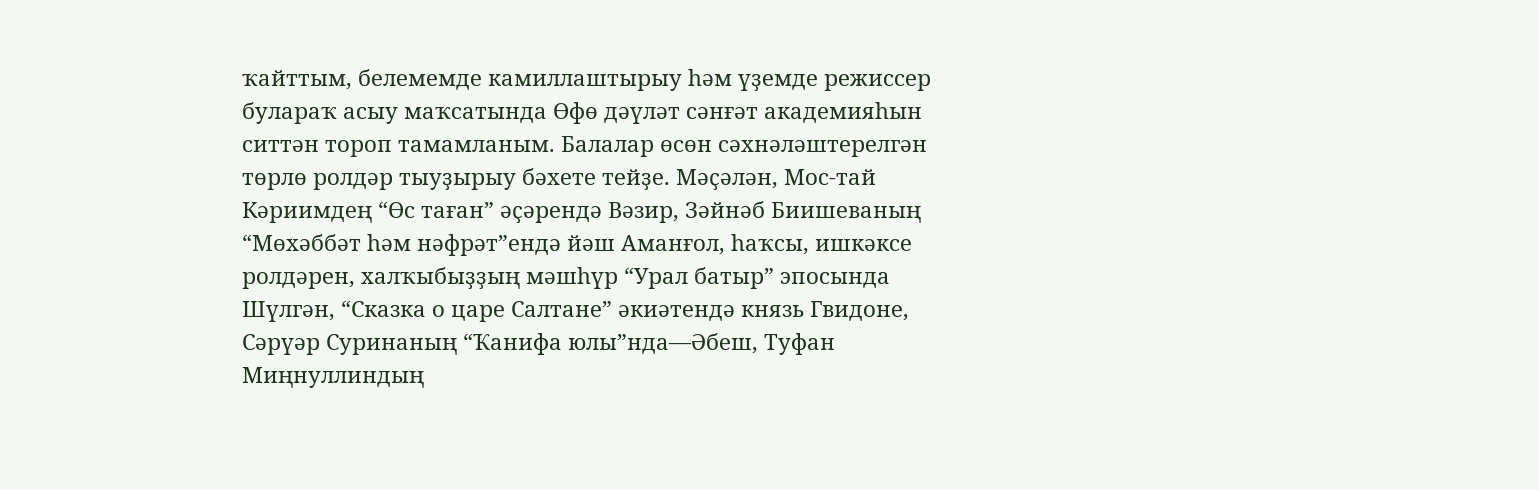ҡайттым, белемемде камиллаштырыу һәм үҙемде режиссер булараҡ асыу маҡсатында Өфө дәүләт сәнғәт академияһын ситтән тороп тамамланым. Балалар өсөн сәхнәләштерелгән төрлө ролдәр тыуҙырыу бәхете тейҙе. Мәҫәлән, Мос-тай Кәриимдең “Өс таған” әҫәрендә Вәзир, Зәйнәб Биишеваның “Мөхәббәт һәм нәфрәт”ендә йәш Аманғол, һаҡсы, ишкәксе ролдәрен, халҡыбыҙҙың мәшһүр “Урал батыр” эпосында Шүлгән, “Сказка о царе Салтане” әкиәтендә князь Гвидоне, Сәрүәр Суринаның “Ҡанифа юлы”нда—Әбеш, Туфан Миңнуллиндың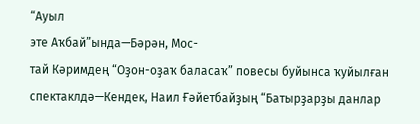“Ауыл
эте Аҡбай”ында—Бәрән, Мос-
тай Кәримдең “Оҙон-оҙаҡ баласаҡ” повесы буйынса ҡуйылған спектаклдә—Кендек, Наил Ғәйетбайҙың “Батырҙарҙы данлар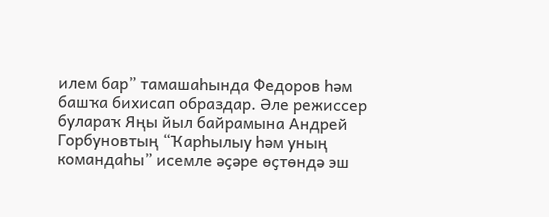илем бар” тамашаһында Федоров һәм башҡа бихисап образдар. Әле режиссер булараҡ Яңы йыл байрамына Андрей Горбуновтың “Ҡарһылыу һәм уның командаһы” исемле әҫәре өҫтөндә эш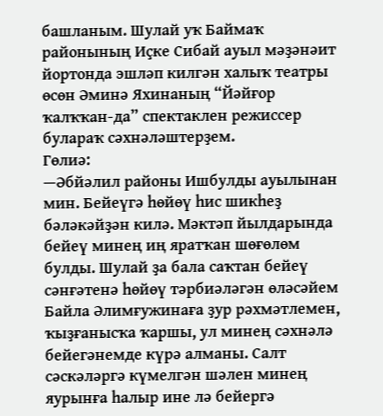башланым. Шулай уҡ Баймаҡ районының Иҫке Сибай ауыл мәҙәнәит йортонда эшләп килгән халыҡ театры өсөн Әминә Яхинаның “Йәйғор ҡалҡҡан-да” спектаклен режиссер булараҡ сәхнәләштерҙем.
Гөлиә:
—Әбйәлил районы Ишбулды ауылынан мин. Бейеүгә һөйөү һис шикһеҙ бәләкәйҙән килә. Мәктәп йылдарында бейеү минең иң яратҡан шөғөлөм булды. Шулай ҙа бала саҡтан бейеү сәнғәтенә һөйөү тәрбиәләгән өләсәйем Байла Әлимғужинаға ҙур рәхмәтлемен, ҡыҙғанысҡа ҡаршы, ул минең сәхнәлә бейегәнемде күрә алманы. Салт сәскәләргә күмелгән шәлен минең яурынға һалыр ине лә бейергә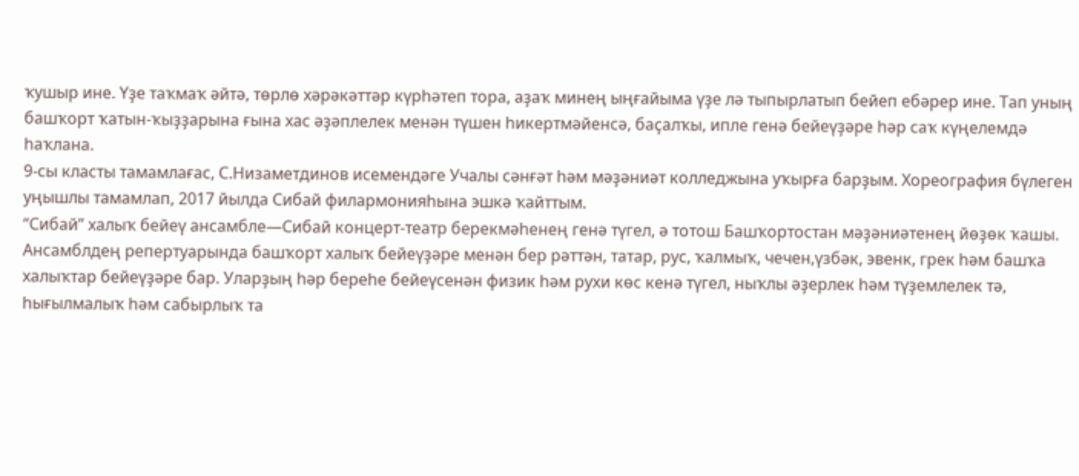ҡушыр ине. Үҙе таҡмаҡ әйтә, төрлө хәрәкәттәр күрһәтеп тора, аҙаҡ минең ыңғайыма үҙе лә тыпырлатып бейеп ебәрер ине. Тап уның башҡорт ҡатын-ҡыҙҙарына ғына хас әҙәплелек менән түшен һикертмәйенсә, баҫалҡы, ипле генә бейеүҙәре һәр саҡ күңелемдә һаҡлана.
9-сы класты тамамлағас, С.Низаметдинов исемендәге Учалы сәнғәт һәм мәҙәниәт колледжына уҡырға барҙым. Хореография бүлеген уңышлы тамамлап, 2017 йылда Сибай филармонияһына эшкә ҡайттым.
“Сибай” халыҡ бейеү ансамбле—Сибай концерт-театр берекмәһенең генә түгел, ә тотош Башҡортостан мәҙәниәтенең йөҙөк ҡашы. Ансамблдең репертуарында башҡорт халыҡ бейеүҙәре менән бер рәттән, татар, рус, ҡалмыҡ, чечен,үзбәк, эвенк, грек һәм башҡа халыҡтар бейеүҙәре бар. Уларҙың һәр береһе бейеүсенән физик һәм рухи көс кенә түгел, ныҡлы әҙерлек һәм түҙемлелек тә, һығылмалыҡ һәм сабырлыҡ та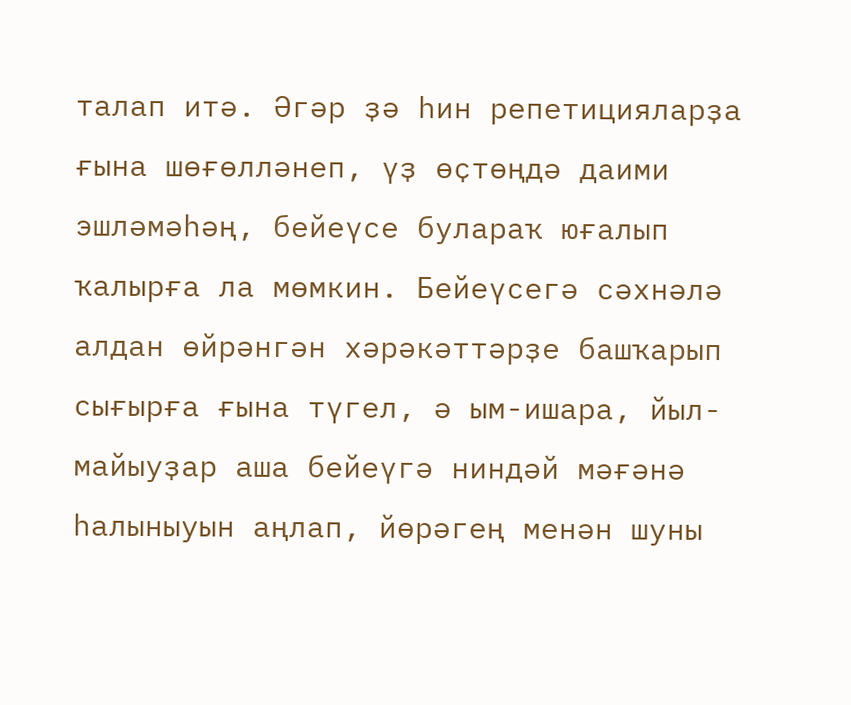талап итә. Әгәр ҙә һин репетицияларҙа ғына шөғөлләнеп, үҙ өҫтөңдә даими эшләмәһәң, бейеүсе булараҡ юғалып ҡалырға ла мөмкин. Бейеүсегә сәхнәлә алдан өйрәнгән хәрәкәттәрҙе башҡарып сығырға ғына түгел, ә ым-ишара, йыл-майыуҙар аша бейеүгә ниндәй мәғәнә һалыныуын аңлап, йөрәгең менән шуны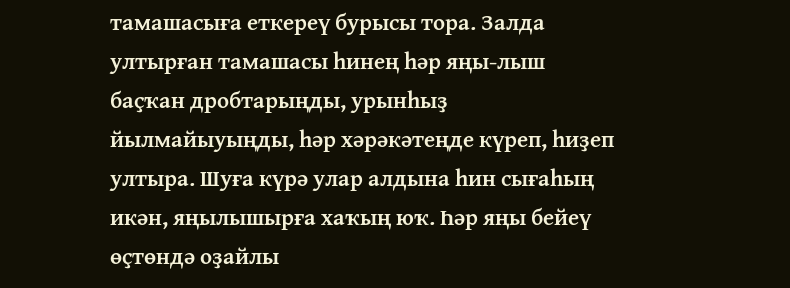тамашасыға еткереү бурысы тора. Залда ултырған тамашасы һинең һәр яңы-лыш баҫҡан дробтарыңды, урынһыҙ йылмайыуыңды, һәр хәрәкәтеңде күреп, һиҙеп ултыра. Шуға күрә улар алдына һин сығаһың икән, яңылышырға хаҡың юҡ. Һәр яңы бейеү өҫтөндә оҙайлы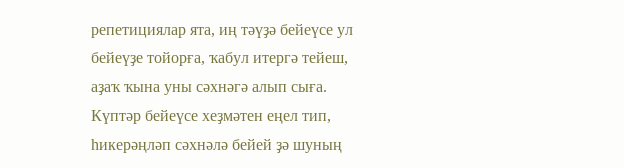репетициялар ята, иң тәүҙә бейеүсе ул бейеүҙе тойорға, ҡабул итергә тейеш, аҙаҡ ҡына уны сәхнәгә алып сыға. Күптәр бейеүсе хеҙмәтен еңел тип, һикерәңләп сәхнәлә бейей ҙә шуның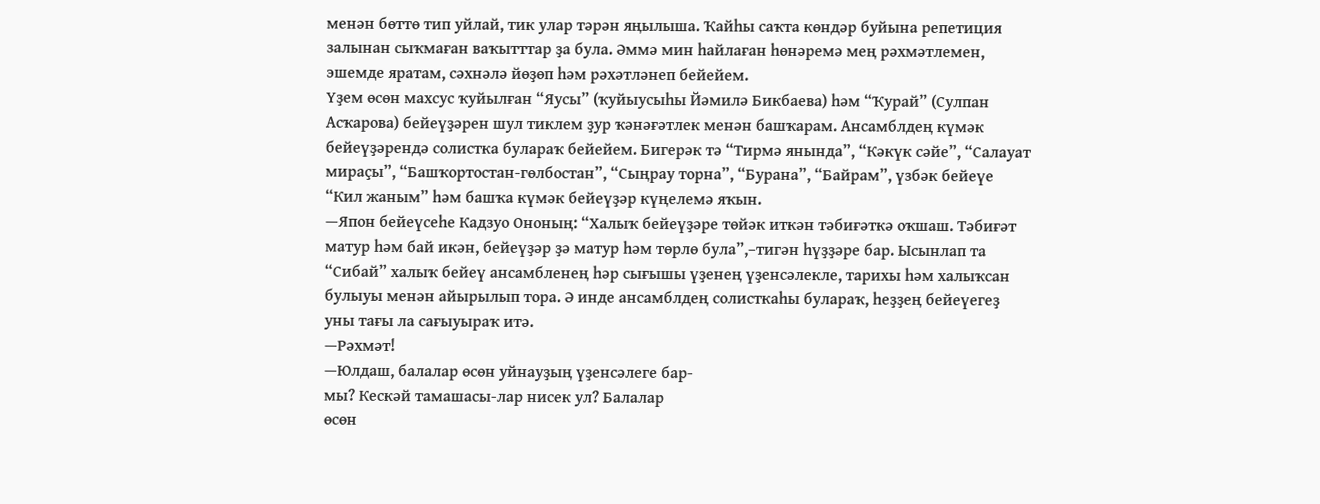менән бөттө тип уйлай, тик улар тәрән яңылыша. Ҡайһы саҡта көндәр буйына репетиция залынан сыҡмаған ваҡытттар ҙа була. Әммә мин һайлаған һөнәремә мең рәхмәтлемен, эшемде яратам, сәхнәлә йөҙөп һәм рәхәтләнеп бейейем.
Үҙем өсөн махсус ҡуйылған “Яусы” (ҡуйыусыһы Йәмилә Бикбаева) һәм “Ҡурай” (Сулпан Асҡарова) бейеүҙәрен шул тиклем ҙур ҡәнәғәтлек менән башҡарам. Ансамблдең күмәк бейеүҙәрендә солистка булараҡ бейейем. Бигерәк тә “Тирмә янында”, “Кәкүк сәйе”, “Салауат мираҫы”, “Башҡортостан-гөлбостан”, “Сыңрау торна”, “Бурана”, “Байрам”, үзбәк бейеүе “Кил жаным” һәм башҡа күмәк бейеүҙәр күңелемә яҡын.
—Япон бейеүсеһе Кадзуо Ононың: “Халыҡ бейеүҙәре төйәк иткән тәбиғәткә оҡшаш. Тәбиғәт матур һәм бай икән, бейеүҙәр ҙә матур һәм төрлө була”,–тигән һүҙҙәре бар. Ысынлап та “Сибай” халыҡ бейеү ансамбленең һәр сығышы үҙенең үҙенсәлекле, тарихы һәм халыҡсан булыуы менән айырылып тора. Ә инде ансамблдең солисткаһы булараҡ, һеҙҙең бейеүегеҙ уны тағы ла сағыуыраҡ итә.
—Рәхмәт!
—Юлдаш, балалар өсөн уйнауҙың үҙенсәлеге бар-
мы? Кескәй тамашасы-лар нисек ул? Балалар
өсөн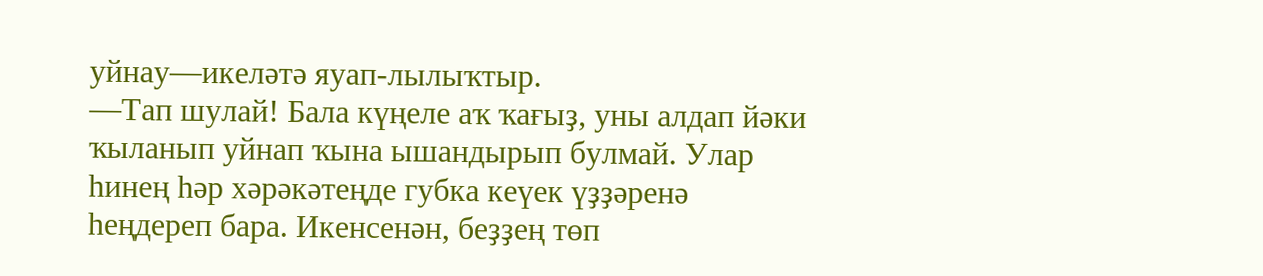уйнау—икеләтә яуап-лылыҡтыр.
—Тап шулай! Бала күңеле аҡ ҡағыҙ, уны алдап йәки ҡыланып уйнап ҡына ышандырып булмай. Улар һинең һәр хәрәкәтеңде губка кеүек үҙҙәренә һеңдереп бара. Икенсенән, беҙҙең төп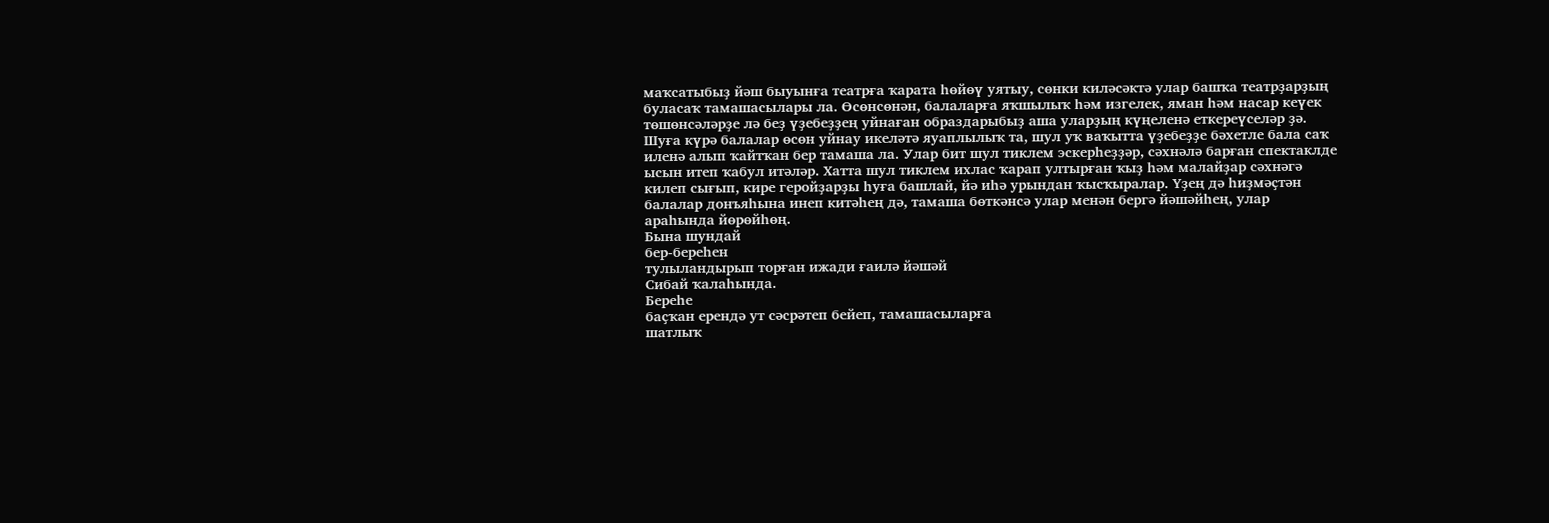маҡсатыбыҙ йәш быуынға театрға ҡарата һөйөү уятыу, сөнки киләсәктә улар башҡа театрҙарҙың буласаҡ тамашасылары ла. Өсөнсөнән, балаларға яҡшылыҡ һәм изгелек, яман һәм насар кеүек төшөнсәләрҙе лә беҙ үҙебеҙҙең уйнаған образдарыбыҙ аша уларҙың күңеленә еткереүселәр ҙә. Шуға күрә балалар өсөн уйнау икеләтә яуаплылыҡ та, шул уҡ ваҡытта үҙебеҙҙе бәхетле бала саҡ иленә алып ҡайтҡан бер тамаша ла. Улар бит шул тиклем эскерһеҙҙәр, сәхнәлә барған спектаклде ысын итеп ҡабул итәләр. Хатта шул тиклем ихлас ҡарап ултырған ҡыҙ һәм малайҙар сәхнәгә килеп сығып, кире геройҙарҙы һуға башлай, йә иһә урындан ҡысҡыралар. Үҙең дә һиҙмәҫтән балалар донъяһына инеп китәһең дә, тамаша бөткәнсә улар менән бергә йәшәйһең, улар араһында йөрөйһөң.
Бына шундай
бер-береһен
тулыландырып торған ижади ғаилә йәшәй
Сибай ҡалаһында.
Береһе
баҫҡан ерендә ут сәсрәтеп бейеп, тамашасыларға
шатлыҡ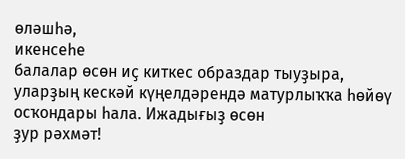өләшһә,
икенсеһе
балалар өсөн иҫ киткес образдар тыуҙыра,
уларҙың кескәй күңелдәрендә матурлыҡҡа һөйөү осҡондары һала. Ижадығыҙ өсөн
ҙур рәхмәт!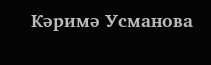Кәримә Усманова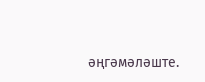әңгәмәләште.